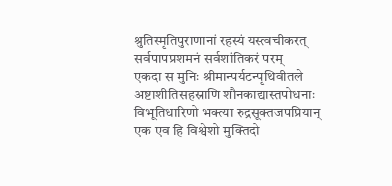श्रुतिस्मृतिपुराणानां रहस्यं यस्त्वचीकरत्
सर्वपापप्रशमनं सर्वशांतिकरं परम्
एकदा स मुनिः श्रीमान्पर्यटन्पृथिवीतले
अष्टाशीतिसहस्राणि शौनकाद्यास्तपोधनाः
विभूतिधारिणो भक्त्या रुद्रसूक्तजपप्रियान्
एक एव हि विश्वेशो मुक्तिदो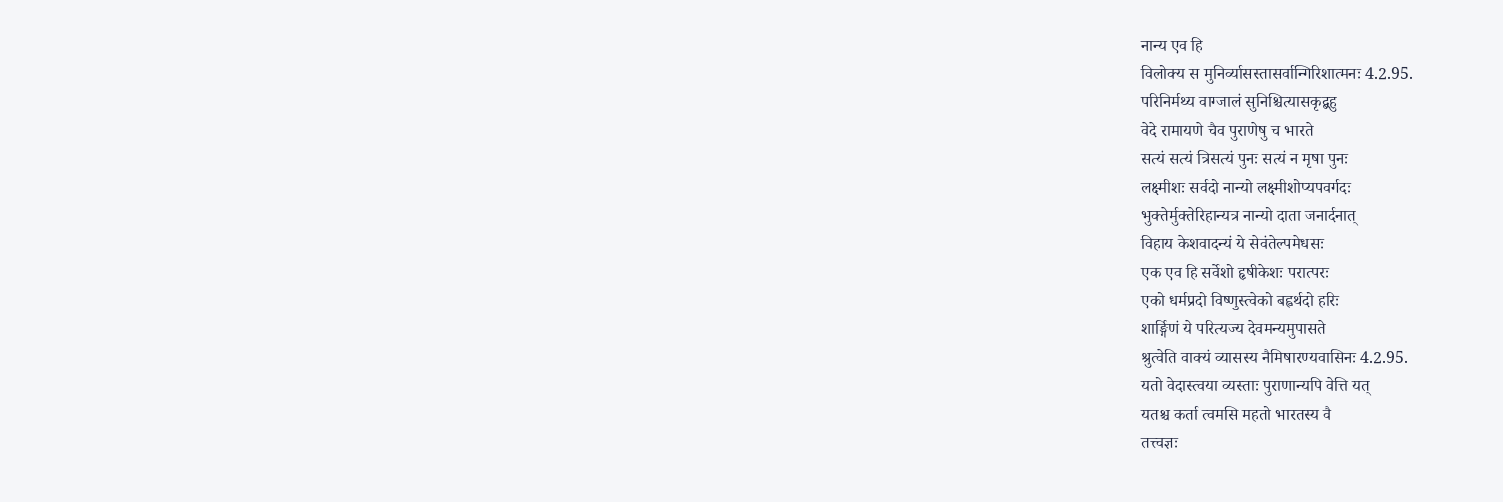नान्य एव हि
विलोक्य स मुनिर्व्यासस्तासर्वान्गिरिशात्मनः 4.2.95.
परिनिर्मथ्य वाग्जालं सुनिश्चित्यासकृद्बहु
वेदे रामायणे चैव पुराणेषु च भारते
सत्यं सत्यं त्रिसत्यं पुनः सत्यं न मृषा पुनः
लक्ष्मीशः सर्वदो नान्यो लक्ष्मीशोप्यपवर्गदः
भुक्तेर्मुक्तेरिहान्यत्र नान्यो दाता जनार्दनात्
विहाय केशवादन्यं ये सेवंतेल्पमेधसः
एक एव हि सर्वेशो हृषीकेशः परात्परः
एको धर्मप्रदो विष्णुस्त्वेको बह्वर्थदो हरिः
शार्ङ्गिणं ये परित्यज्य देवमन्यमुपासते
श्रुत्वेति वाक्यं व्यासस्य नैमिषारण्यवासिनः 4.2.95.
यतो वेदास्त्वया व्यस्ताः पुराणान्यपि वेत्ति यत्
यतश्च कर्ता त्वमसि महतो भारतस्य वै
तत्त्वज्ञः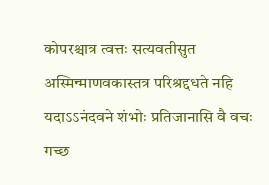कोपरश्चात्र त्वत्तः सत्यवतीसुत
अस्मिन्माणवकास्तत्र परिश्रद्दधते नहि
यदाऽऽनंदवने शंभोः प्रतिजानासि वै वचः
गच्छ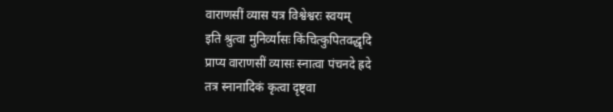वाराणसीं व्यास यत्र विश्वेश्वरः स्वयम्
इति श्रुत्वा मुनिर्व्यासः किंचित्कुपितवद्धृदि
प्राप्य वाराणसीं व्यासः स्नात्वा पंचनदे ह्रदे
तत्र स्नानादिकं कृत्वा दृष्ट्वा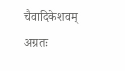चैवादिकेशवम्
अग्रतः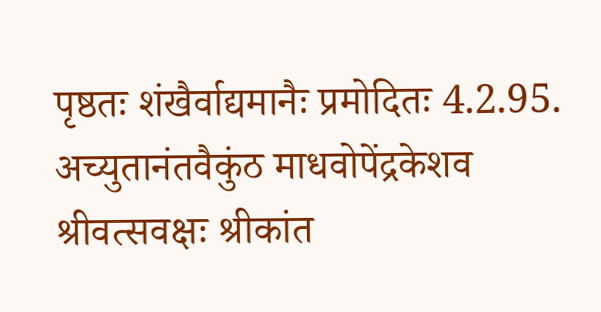पृष्ठतः शंखैर्वाद्यमानैः प्रमोदितः 4.2.95.
अच्युतानंतवैकुंठ माधवोपेंद्रकेशव
श्रीवत्सवक्षः श्रीकांत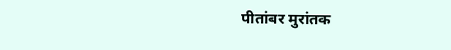पीतांबर मुरांतक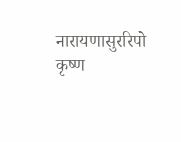नारायणासुररिपो कृष्ण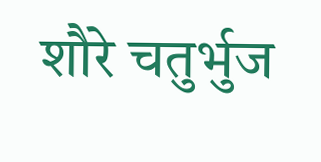शौरे चतुर्भुज